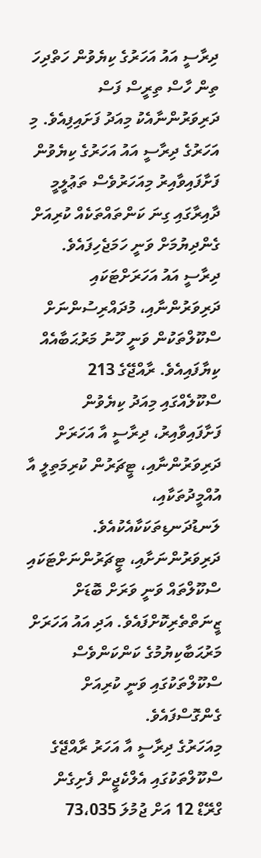ދިރާސީ އައު އަހަރުގެ ކިޔެވުން ހަތްދިހަ ތިން ހާސް ތިރީސް ފަސް ދަރިވަރުންނާއެކު މިއަދު ފަށައިފިއެވެ. މި އަހަރުގެ ދިރާސީ އައު އަހަރުގެ ކިޔެވުން ފަށާފައިވާއިރު މިއަހަރުވެސް ތަޢުލީމީ ދާއިރާގައި ގިނަ ކަންތައްތަކެއް ކުރިއަށް ގެންދިޔުމަށް ވަނީ ހަމަޖެހިފައެވެ.
ދިރާސީ އައު އަހަރަށްޓަކައި ދަރިވަރުންނާއި، މުދައްރިސުންނަށް ސްކޫލްތަކުން ވަނީ ހޫނު މަރުޙަބާއެއް ކިޔާފައިއެވެ. ރާއްޖޭގެ 213 ސްކޫލެއްގައި މިއަދު ކިޔެވުން ފަށާފައިވާއިރު، ދިރާސީ އާ އަހަރަށް ދަރިވަރުންނާއި، ޓީޗަރުން ކުރިމަތިލީ އާ އުއްމީދުތަކާއި، ލަނޑުދަނޑިތަކަކާއެކުއެވެ. ދަރިވަރުންނަށާއި، ޓީޗަރުންނަށްޓަކައި ސްކޫލްތައް ވަނީ ވަރަށް ބޮޑަށް ޒީނަތްތެރިކޮށްފައެވެ. އަދި އައު އަހަރަށް މަރުޙަބާކިޔުމުގެ ކަންކަންވެސް ސްކޫލްތަކުގައި ވަނީ ކުރިއަށް ގެންގޮސްފައެވެ.
މިއަހަރުގެ ދިރާސީ އާ އަހަރު ރާއްޖޭގެ ސްކޫލްތަކުގައި އެލްކެޖީން ފެށިގެން ގްރޭޑް 12 އަށް ޖުމުލަ 73،035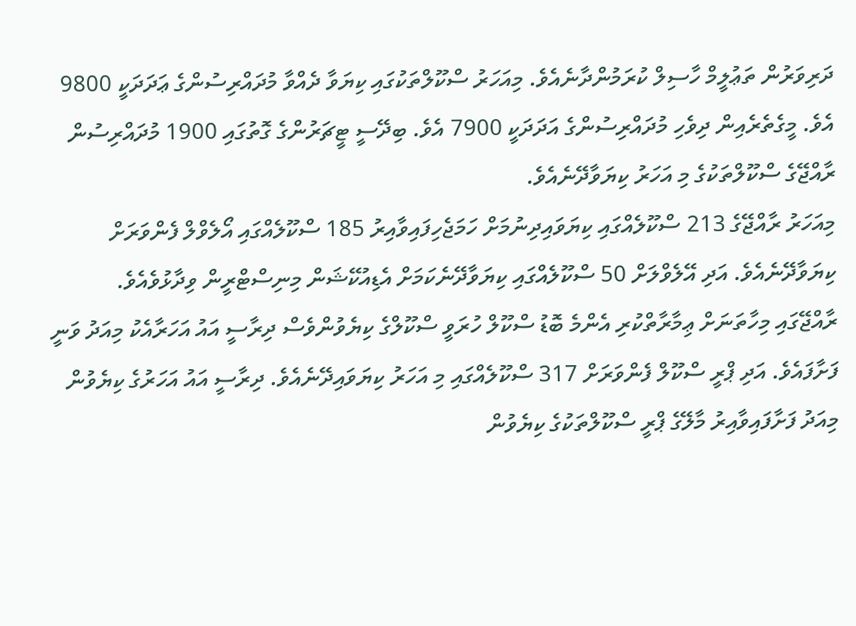ދަރިވަރުން ތަޢުލީމް ހާސިލް ކުރަމުންދާނެއެވެ. މިއަހަރު ސްކޫލްތަކުގައި ކިޔަވާ ދެއްވާ މުދައްރިސުންގެ ޢަދަދަކީ 9800 އެވެ. މީގެތެރެއިން ދިވެހި މުދައްރިސުންގެ އަދަދަކީ 7900 އެވެ. ބިދޭސީ ޓީޗަރުންގެ ގޮތުގައި 1900 މުދައްރިސުން ރާއްޖޭގެ ސްކޫލްތަކުގެ މި އަހަރު ކިޔަވާދޭނެއެވެ.
މިއަހަރު ރާއްޖޭގެ 213 ސްކޫލެއްގައި ކިޔަވައިދިނުމަށް ހަމަޖެހިފައިވާއިރު 185 ސްކޫލެއްގައި އޯލެވްލް ފެންވަރަށް ކިޔަވާދޭނެއެވެ. އަދި އޭލެވްލަށް 50 ސްކޫލެއްގައި ކިޔަވާދޭނެކަމަށް އެޑިއުކޭޝަން މިނިސްޓްރީން ވިދާޅުވެއެވެ.
ރާއްޖޭގައި މިހާތަނަށް ޢިމާރާތްކުރި އެންމެ ބޮޑު ސްކޫލް ހުރަވީ ސްކޫލްގެ ކިޔެވުންވެސް ދިރާސީ އައު އަހަރާއެކު މިއަދު ވަނީ ފަށާފައެވެ. އަދި ޕްރީ ސްކޫލް ފެންވަރަށް 317 ސްކޫލެއްގައި މި އަހަރު ކިޔަވައިދޭނެއެވެ. ދިރާސީ އައު އަހަރުގެ ކިޔެވުން މިއަދު ފަށާފައިވާއިރު މާލޭގެ ޕްރީ ސްކޫލްތަކުގެ ކިޔެވުން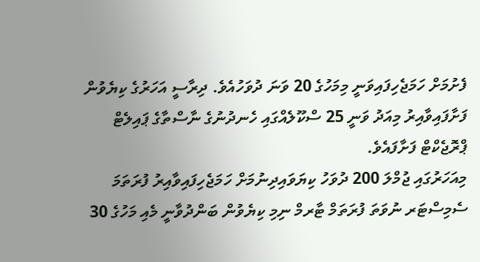ފެށުމަށް ހަމަޖެހިފައިވަނީ މިމަހުގެ 20 ވަނަ ދުވަހުއެވެ. ދިރާސީ އަހަރުގެ ކިޔެވުން ފަށާފައިވާއިރު މިއަދު ވަނީ 25 ސްކޫލެއްގައި ހެނދުނުގެ ނާސްތާގެ ޕައިލެޓް ޕްރޮޖެކްޓް ފަށާފައެވެ.
މިއަހަރުގައި ޖުމްލަ 200 ދުވަހު ކިޔަވައިދިނުމަށް ހަމަޖެހިފައިވާއިރު ފުރަތަމަ ސެމިސްޓަރ ނުވަތަ ފުރަތަމް ޓާރމް ނިމި ކިޔެވުން ބަންދުވާނީ މެއި މަހުގެ 30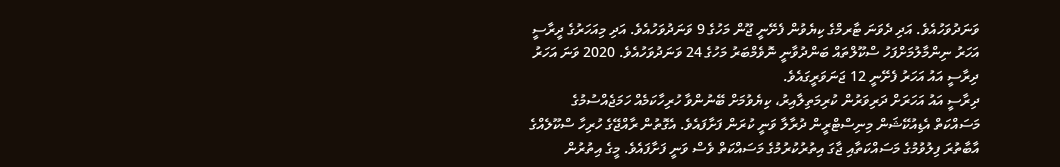ވަނަދުވަހުއެވެ. އަދި ދެވަނަ ޓާރމްގެ ކިޔެވުން ފެށޭނީ ޖޫން މަހުގެ 9 ވަނަދުވަހުއެވެ. އަދި މިއަހަރުގެ ދީރާސީ އަހަރު ނިންމާލުމަށްފަހު ސްކޫލްތައް ބަންދުވާނީ ނޮވެމްބަރު މަހުގެ 24 ވަނަދުވަހުއެވެ. 2020 ވަނަ އަހަރު ދިރާސީ އައު އަހަރު ފެށޭނީ 12 ޖަނަވަރީގައެވެ.
ދިރާސީ އައު އަހަރަށް ދަރިވަރުން ކުރިމަތިލާއިރު، ކިޔެވުމަށް ބޭނުންވާ ހުރިހާކަމެއް ހަމަޖެއްސުމުގެ މަސައްކަތް އެޑިއުކޭޝަން މިނިސްޓްރީން ދުރާލާ ވަނީ ކުރަން ފަށާފައެވެ. އެގޮތުން ރާއްޖޭގެ ހުރިހާ ސްކޫލެއްގެ އާބާތުރަ ފިލުވުމުގެ މަސައްކަތާއި ޖާގަ އިތުރުކުރުމުގެ މަސައްކަތް ވެސް ވަނީ ފަށާފައެވެ. މީގެ އިތުރުން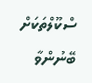ސްކޫލްތަކަށް ބޭނުންވާ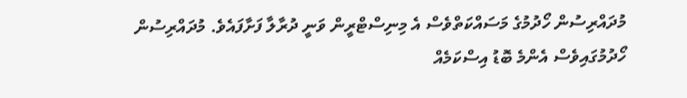މުދައްރިސުން ހޯދުމުގެ މަސައްކަތްވެސް އެ މިނިސްޓްރީން ވަނީ ދުރާލާ ފަށާފައެވެ. މުދައްރިސުން ހޯދުމުގައިވެސް އެންމެ ބޮޑު އިސްކަމެއް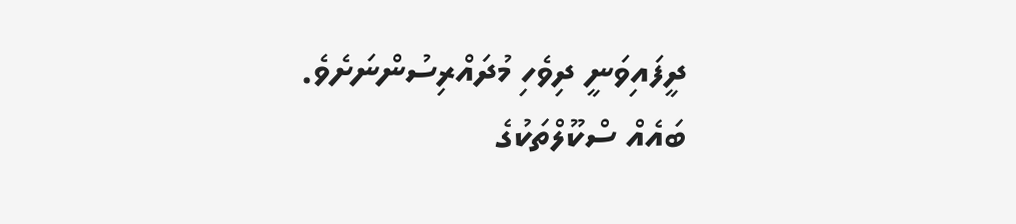ދީފައިވަނީ ދިވެހި މުދައްރިސުންނަށެވެ.
ބައެއް ސްކޫލްތަކުގެ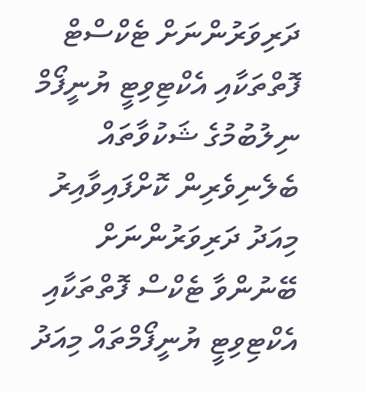ދަރިވަރުންނަށް ޓެކްސްޓް ފޮތްތަކާއި އެކްޓިވިޓީ ޔުނީފޯމް ނިލުބުމުގެ ޝަކުވާތައް ބެލެނިވެރިން ކޮށްފައިވާއިރު މިއަދު ދަރިވަރުންނަށް ބޭނުންވާ ޓެކްސް ފޮތްތަކާއި އެކްޓިވިޓީ ޔުނީފޯމްތައް މިއަދު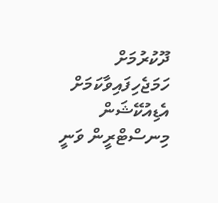ދޫކުރުމަށް ހަމަޖެހިފައިވާކަމަށް އެޑިއުކޭޝަން މިނސްޓްރީން ވަނީ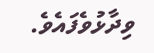ވިދާޅުވެފައެވެ.